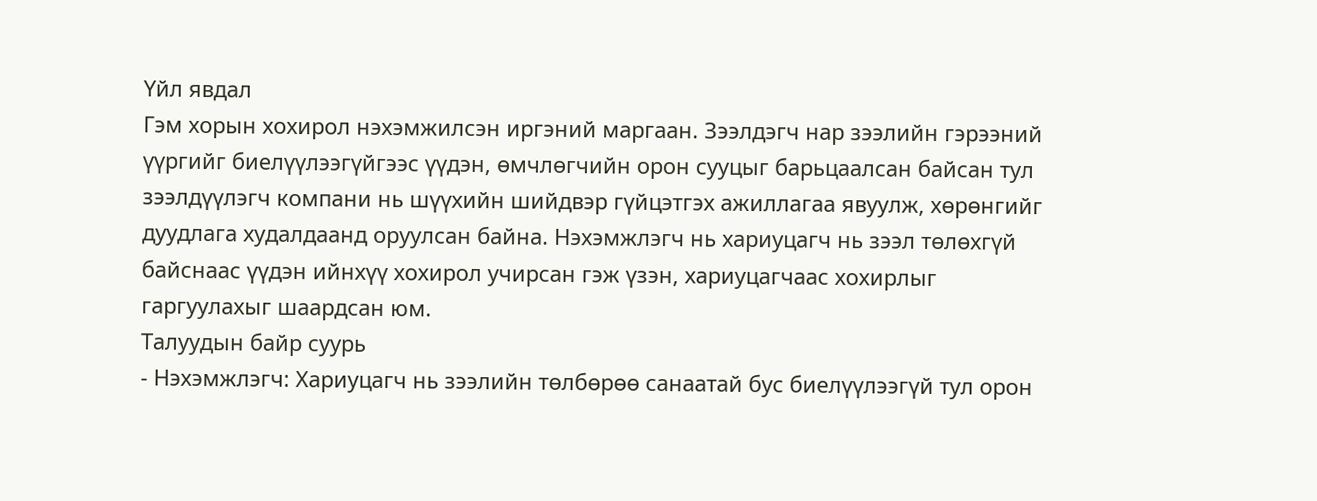Үйл явдал
Гэм хорын хохирол нэхэмжилсэн иргэний маргаан. Зээлдэгч нар зээлийн гэрээний үүргийг биелүүлээгүйгээс үүдэн, өмчлөгчийн орон сууцыг барьцаалсан байсан тул зээлдүүлэгч компани нь шүүхийн шийдвэр гүйцэтгэх ажиллагаа явуулж, хөрөнгийг дуудлага худалдаанд оруулсан байна. Нэхэмжлэгч нь хариуцагч нь зээл төлөхгүй байснаас үүдэн ийнхүү хохирол учирсан гэж үзэн, хариуцагчаас хохирлыг гаргуулахыг шаардсан юм.
Талуудын байр суурь
- Нэхэмжлэгч: Хариуцагч нь зээлийн төлбөрөө санаатай бус биелүүлээгүй тул орон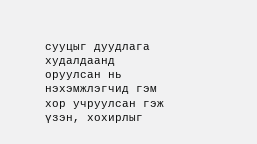сууцыг дуудлага худалдаанд оруулсан нь нэхэмжлэгчид гэм хор учруулсан гэж үзэн, хохирлыг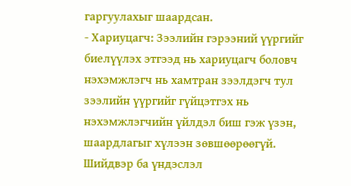гаргуулахыг шаардсан.
- Хариуцагч: Зээлийн гэрээний үүргийг биелүүлэх этгээд нь хариуцагч боловч нэхэмжлэгч нь хамтран зээлдэгч тул зээлийн үүргийг гүйцэтгэх нь нэхэмжлэгчийн үйлдэл биш гэж үзэн, шаардлагыг хүлээн зөвшөөрөөгүй.
Шийдвэр ба үндэслэл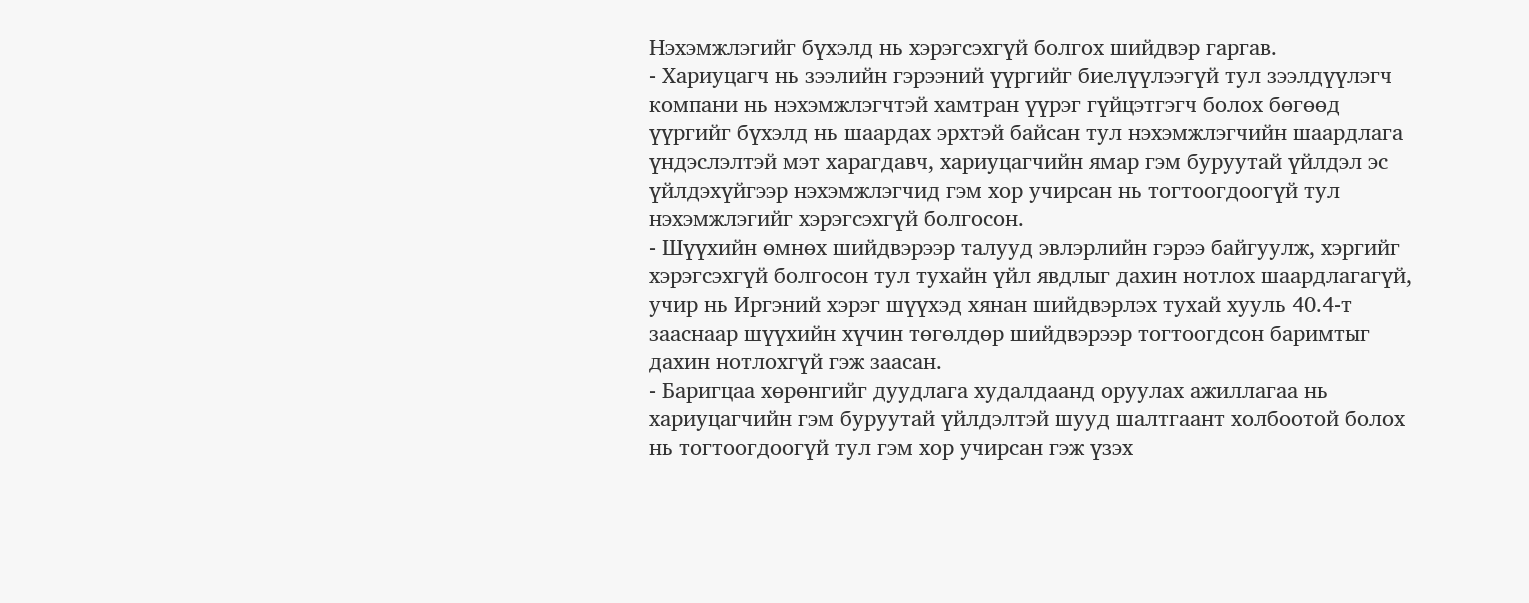Нэхэмжлэгийг бүхэлд нь хэрэгсэхгүй болгох шийдвэр гаргав.
- Хариуцагч нь зээлийн гэрээний үүргийг биелүүлээгүй тул зээлдүүлэгч компани нь нэхэмжлэгчтэй хамтран үүрэг гүйцэтгэгч болох бөгөөд үүргийг бүхэлд нь шаардах эрхтэй байсан тул нэхэмжлэгчийн шаардлага үндэслэлтэй мэт харагдавч, хариуцагчийн ямар гэм буруутай үйлдэл эс үйлдэхүйгээр нэхэмжлэгчид гэм хор учирсан нь тогтоогдоогүй тул нэхэмжлэгийг хэрэгсэхгүй болгосон.
- Шүүхийн өмнөх шийдвэрээр талууд эвлэрлийн гэрээ байгуулж, хэргийг хэрэгсэхгүй болгосон тул тухайн үйл явдлыг дахин нотлох шаардлагагүй, учир нь Иргэний хэрэг шүүхэд хянан шийдвэрлэх тухай хууль 40.4-т зааснаар шүүхийн хүчин төгөлдөр шийдвэрээр тогтоогдсон баримтыг дахин нотлохгүй гэж заасан.
- Баригцаа хөрөнгийг дуудлага худалдаанд оруулах ажиллагаа нь хариуцагчийн гэм буруутай үйлдэлтэй шууд шалтгаант холбоотой болох нь тогтоогдоогүй тул гэм хор учирсан гэж үзэх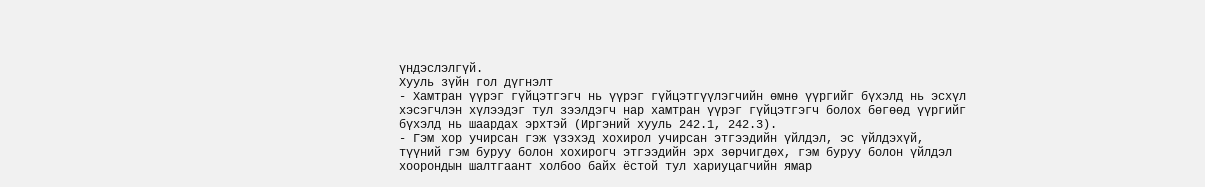үндэслэлгүй.
Хууль зүйн гол дүгнэлт
- Хамтран үүрэг гүйцэтгэгч нь үүрэг гүйцэтгүүлэгчийн өмнө үүргийг бүхэлд нь эсхүл хэсэгчлэн хүлээдэг тул зээлдэгч нар хамтран үүрэг гүйцэтгэгч болох бөгөөд үүргийг бүхэлд нь шаардах эрхтэй (Иргэний хууль 242.1, 242.3).
- Гэм хор учирсан гэж үзэхэд хохирол учирсан этгээдийн үйлдэл, эс үйлдэхүй, түүний гэм буруу болон хохирогч этгээдийн эрх зөрчигдөх, гэм буруу болон үйлдэл хоорондын шалтгаант холбоо байх ёстой тул хариуцагчийн ямар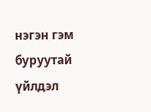нэгэн гэм буруутай үйлдэл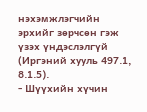нэхэмжлэгчийн эрхийг зөрчсөн гэж үзэх үндэслэлгүй (Иргэний хууль 497.1, 8.1.5).
- Шүүхийн хүчин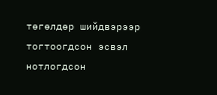төгөлдөр шийдвэрээр тогтоогдсон эсвэл нотлогдсон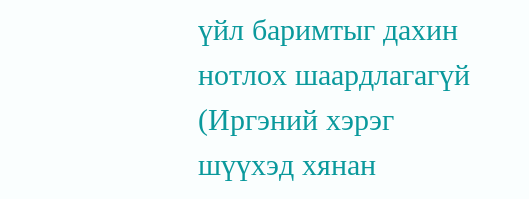үйл баримтыг дахин нотлох шаардлагагүй (Иргэний хэрэг шүүхэд хянан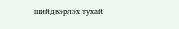шийдвэрлэх тухай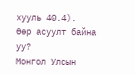хууль 40.4).
Өөр асуулт байна уу?
Монгол Улсын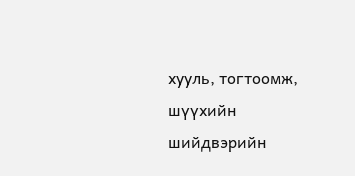хууль, тогтоомж, шүүхийн шийдвэрийн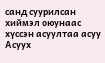санд суурилсан хиймэл оюунаас хүссэн асуултаа асуу
Асуух